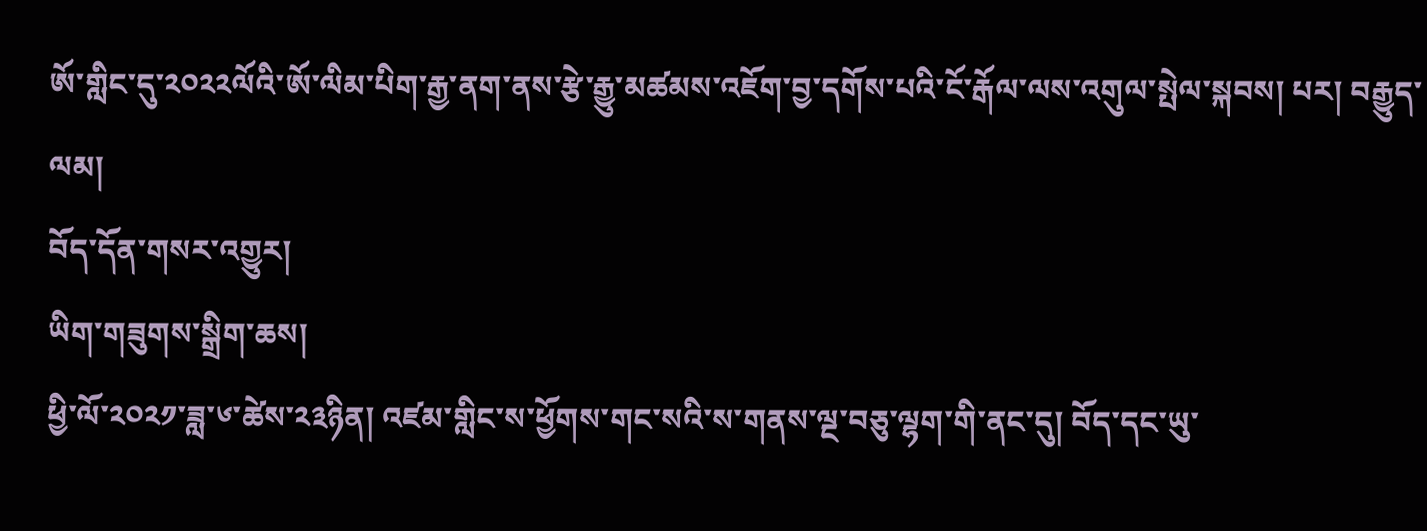ཨོ་གླིང་དུ་༢༠༢༢ལོའི་ཨོ་ལིམ་པིག་རྒྱ་ནག་ནས་རྩེ་རྒྱུ་མཚམས་འཇོག་བྱ་དགོས་པའི་ངོ་རྒོལ་ལས་འགུལ་སྤེལ་སྐབས། པར། བརྒྱུད་ལམ།
བོད་དོན་གསར་འགྱུར།
ཡིག་གཟུགས་སྒྲིག་ཆས།
ཕྱི་ལོ་༢༠༢༡་ཟླ་༦་ཚེས་༢༣ཉིན། འཛམ་གླིང་ས་ཕྱོགས་གང་སའི་ས་གནས་ལྔ་བཅུ་ལྷག་གི་ནང་དུ། བོད་དང་ཡུ་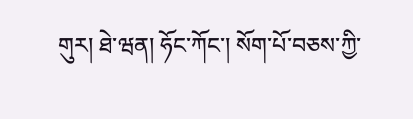གུར། ཐེ་ཝན། ཧོང་ཀོང་། སོག་པོ་བཅས་ཀྱི་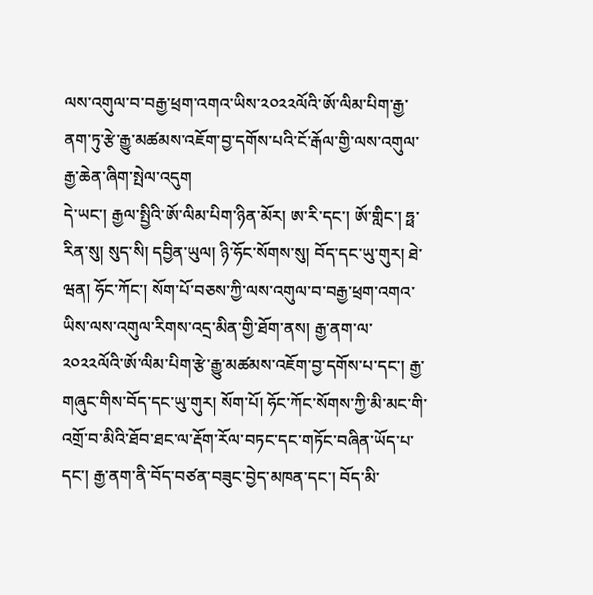ལས་འགུལ་བ་བརྒྱ་ཕྲག་འགའ་ཡིས་༢༠༢༢ལོའི་ཨོ་ལིམ་པིག་རྒྱ་ནག་ཏུ་རྩེ་རྒྱུ་མཚམས་འཇོག་བྱ་དགོས་པའི་ངོ་རྒོལ་གྱི་ལས་འགུལ་རྒྱ་ཆེན་ཞིག་སྤེལ་འདུག
དེ་ཡང་། རྒྱལ་སྤྱིའི་ཨོ་ལིམ་པིག་ཉིན་མོར། ཨ་རི་དང་། ཨོ་གླིང་། ཧྥ་རིན་སུ། སུད་སི། དབྱིན་ཡུལ། ཉི་ཧོང་སོགས་སུ། བོད་དང་ཡུ་གུར། ཐེ་ཝན། ཧོང་ཀོང་། སོག་པོ་བཅས་ཀྱི་ལས་འགུལ་བ་བརྒྱ་ཕྲག་འགའ་ཡིས་ལས་འགུལ་རིགས་འདྲ་མིན་གྱི་ཐོག་ནས། རྒྱ་ནག་ལ་༢༠༢༢ལོའི་ཨོ་ལིམ་པིག་རྩེ་རྒྱུ་མཚམས་འཇོག་བྱ་དགོས་པ་དང་། རྒྱ་གཞུང་གིས་བོད་དང་ཡུ་གུར། སོག་པོ། ཧོང་ཀོང་སོགས་ཀྱི་མི་མང་གི་འགྲོ་བ་མིའི་ཐོབ་ཐང་ལ་རྡོག་རོལ་བཏང་དང་གཏོང་བཞིན་ཡོད་པ་དང་། རྒྱ་ནག་ནི་བོད་བཙན་བཟུང་བྱེད་མཁན་དང་། བོད་མི་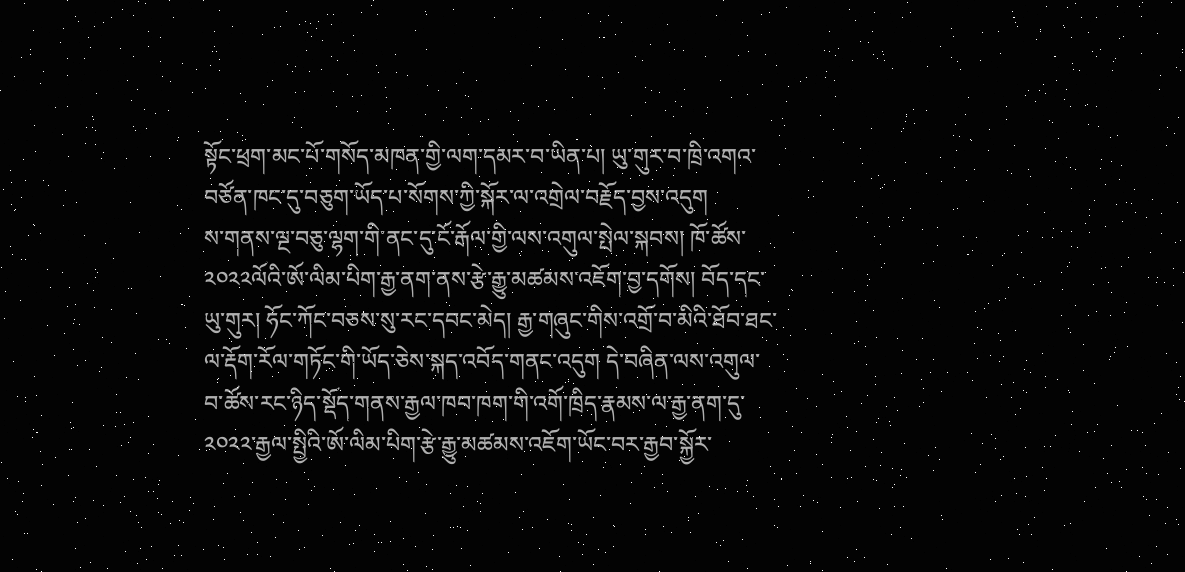སྟོང་ཕྲག་མང་པོ་གསོད་མཁན་གྱི་ལག་དམར་བ་ཡིན་པ། ཡུ་གུར་བ་ཁྲི་འགའ་བཙོན་ཁང་དུ་བཅུག་ཡོད་པ་སོགས་ཀྱི་སྐོར་ལ་འགྲེལ་བརྗོད་བྱས་འདུག
ས་གནས་ལྔ་བཅུ་ལྷག་གི་ནང་དུ་ངོ་རྒོལ་གྱི་ལས་འགུལ་སྤེལ་སྐབས། ཁོ་ཚོས་༢༠༢༢ལོའི་ཨོ་ལིམ་པིག་རྒྱ་ནག་ནས་རྩེ་རྒྱུ་མཚམས་འཇོག་བྱ་དགོས། བོད་དང་ཡུ་གུར། ཧོང་ཀོང་བཅས་སུ་རང་དབང་མེད། རྒྱ་གཞུང་གིས་འགྲོ་བ་མིའི་ཐོབ་ཐང་ལ་རྡོག་རོལ་གཏོང་གི་ཡོད་ཅེས་སྐད་འབོད་གནང་འདུག དེ་བཞིན་ལས་འགུལ་བ་ཚོས་རང་ཉིད་སྡོད་གནས་རྒྱལ་ཁབ་ཁག་གི་འགོ་ཁྲིད་རྣམས་ལ་རྒྱ་ནག་དུ་༢༠༢༢་རྒྱལ་སྤྱིའི་ཨོ་ལིམ་པིག་རྩེ་རྒྱུ་མཚམས་འཇོག་ཡོང་བར་རྒྱབ་སྐྱོར་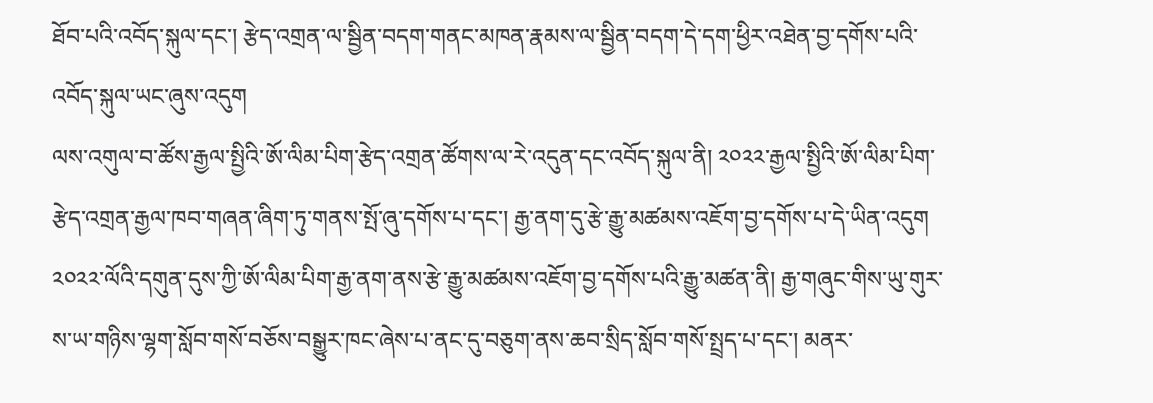ཐོབ་པའི་འབོད་སྐུལ་དང་། རྩེད་འགྲན་ལ་སྦྱིན་བདག་གནང་མཁན་རྣམས་ལ་སྦྱིན་བདག་དེ་དག་ཕྱིར་འཐེན་བྱ་དགོས་པའི་འབོད་སྐུལ་ཡང་ཞུས་འདུག
ལས་འགུལ་བ་ཚོས་རྒྱལ་སྤྱིའི་ཨོ་ལིམ་པིག་རྩེད་འགྲན་ཚོགས་ལ་རེ་འདུན་དང་འབོད་སྐུལ་ནི། ༢༠༢༢་རྒྱལ་སྤྱིའི་ཨོ་ལིམ་པིག་རྩེད་འགྲན་རྒྱལ་ཁབ་གཞན་ཞིག་ཏུ་གནས་སྤོ་ཞུ་དགོས་པ་དང་། རྒྱ་ནག་དུ་རྩེ་རྒྱུ་མཚམས་འཇོག་བྱ་དགོས་པ་དེ་ཡིན་འདུག
༢༠༢༢་ལོའི་དགུན་དུས་ཀྱི་ཨོ་ལིམ་པིག་རྒྱ་ནག་ནས་རྩེ་རྒྱུ་མཚམས་འཇོག་བྱ་དགོས་པའི་རྒྱུ་མཚན་ནི། རྒྱ་གཞུང་གིས་ཡུ་གུར་ས་ཡ་གཉིས་ལྷག་སློབ་གསོ་བཅོས་བསྒྱུར་ཁང་ཞེས་པ་ནང་དུ་བཅུག་ནས་ཆབ་སྲིད་སློབ་གསོ་སྤྲད་པ་དང་། མནར་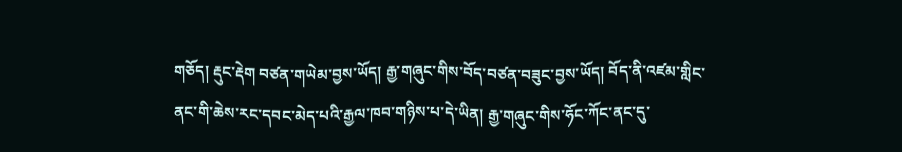གཅོད། རྡུང་རྡེག བཙན་གཡེམ་བྱས་ཡོད། རྒྱ་གཞུང་གིས་བོད་བཙན་བཟུང་བྱས་ཡོད། བོད་ནི་འཛམ་གླིང་ནང་གི་ཆེས་རང་དབང་མེད་པའི་རྒྱལ་ཁབ་གཉིས་པ་དེ་ཡིན། རྒྱ་གཞུང་གིས་ཧོང་ཀོང་ནང་དུ་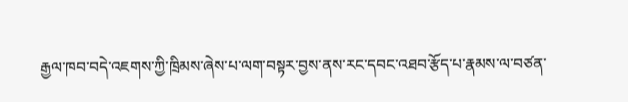རྒྱལ་ཁབ་བདེ་འཇགས་ཀྱི་ཁྲིམས་ཞེས་པ་ལག་བསྟར་བྱས་ནས་རང་དབང་འཐབ་རྩོད་པ་རྣམས་ལ་བཙན་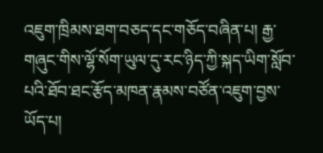འཇུག་ཁྲིམས་ཐག་བཅད་དང་གཅོད་བཞིན་པ། རྒྱ་གཞུང་གིས་ལྷོ་སོག་ཡུལ་དུ་རང་ཉིད་ཀྱི་སྐད་ཡིག་སློབ་པའི་ཐོབ་ཐང་རྩོད་མཁན་རྣམས་བཙོན་འཇུག་བྱས་ཡོད་པ།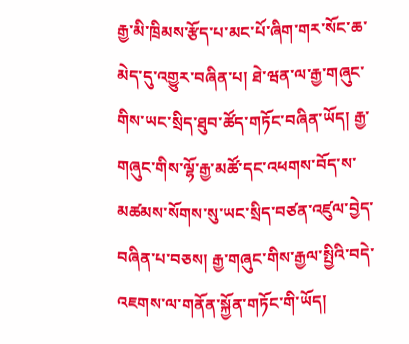རྒྱ་མི་ཁྲིམས་རྩོད་པ་མང་པོ་ཞིག་གར་སོང་ཆ་མེད་དུ་འགྱུར་བཞིན་པ། ཐེ་ཝན་ལ་རྒྱ་གཞུང་གིས་ཡང་སྲིད་ཐུབ་ཚོད་གཏོང་བཞིན་ཡོད། རྒྱ་གཞུང་གིས་ལྷོ་རྒྱ་མཚོ་དང་འཕགས་བོད་ས་མཚམས་སོགས་སུ་ཡང་སྲིད་བཙན་འཛུལ་བྱེད་བཞིན་པ་བཅས། རྒྱ་གཞུང་གིས་རྒྱལ་སྤྱིའི་བདེ་འཇགས་ལ་གནོན་སྐྱོན་གཏོང་གི་ཡོད།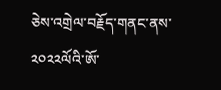ཅེས་འགྲེལ་བརྗོད་གནང་ནས་༢༠༢༢ལོའི་ཨོ་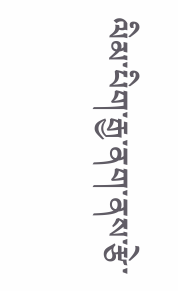ལིམ་པིག་རྒྱ་ནག་ནས་རྩེ་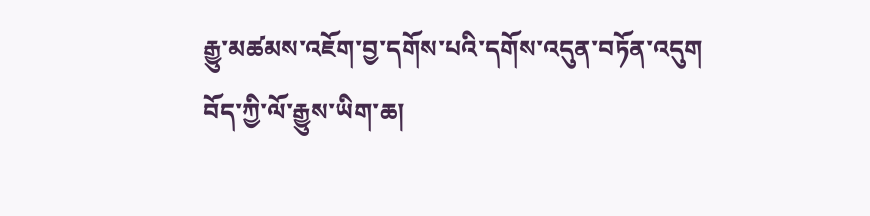རྒྱུ་མཚམས་འཇོག་བྱ་དགོས་པའི་དགོས་འདུན་བཏོན་འདུག
བོད་ཀྱི་ལོ་རྒྱུས་ཡིག་ཆ།